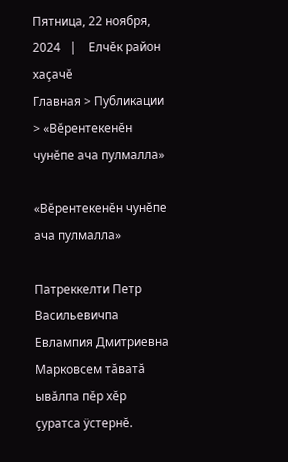Пятница, 22 ноября, 2024   |    Елчĕк район хаçачĕ
Главная > Публикации > «Вĕрентекенĕн чунĕпе ача пулмалла»

«Вĕрентекенĕн чунĕпе ача пулмалла»

Патреккелти Петр Васильевичпа Евлампия Дмитриевна Марковсем тăватă ывăлпа пĕр хĕр çуратса ÿстернĕ.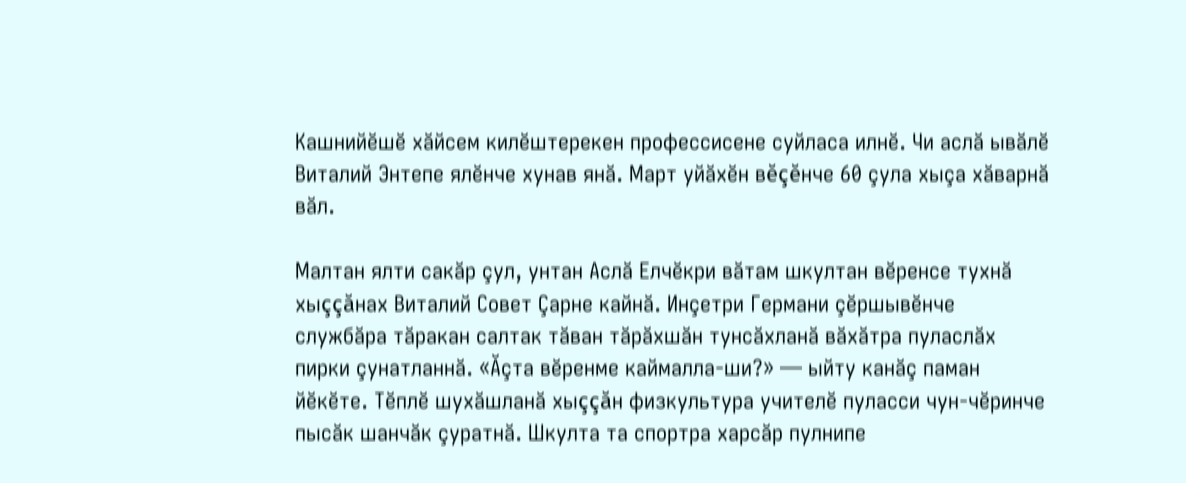Кашнийĕшĕ хăйсем килĕштерекен профессисене суйласа илнĕ. Чи аслă ывăлĕ Виталий Энтепе ялĕнче хунав янă. Март уйăхĕн вĕçĕнче 60 çула хыçа хăварнă вăл.

Малтан ялти сакăр çул, унтан Аслă Елчĕкри вăтам шкултан вĕренсе тухнă хыççăнах Виталий Совет Çарне кайнă. Инçетри Германи çĕршывĕнче службăра тăракан салтак тăван тăрăхшăн тунсăхланă вăхăтра пуласлăх пирки çунатланнă. «Ăçта вĕренме каймалла-ши?» — ыйту канăç паман йĕкĕте. Тĕплĕ шухăшланă хыççăн физкультура учителĕ пуласси чун-чĕринче пысăк шанчăк çуратнă. Шкулта та спортра харсăр пулнипе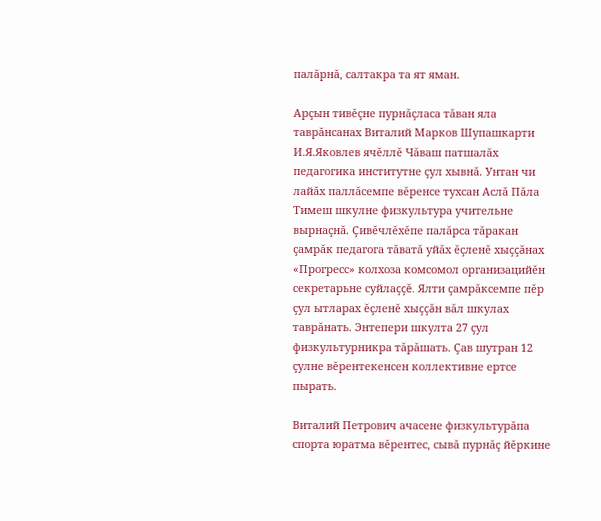палăрнă, салтакра та ят яман.

Арçын тивĕçне пурнăçласа тăван яла таврăнсанах Виталий Марков Шупашкарти И.Я.Яковлев ячĕллĕ Чăваш патшалăх педагогика институтне çул хывнă. Унтан чи лайăх паллăсемпе вĕренсе тухсан Аслă Пăла Тимеш шкулне физкультура учительне вырнаçнă. Çивĕчлĕхĕпе палăрса тăракан çамрăк педагога тăватă уйăх ĕçленĕ хыççăнах «Прогресс» колхоза комсомол организацийĕн секретарьне суйлаççĕ. Ялти çамрăксемпе пĕр çул ытларах ĕçленĕ хыççăн вăл шкулах таврăнать. Энтепери шкулта 27 çул физкультурникра тăрăшать. Çав шутран 12 çулне вĕрентекенсен коллективне ертсе пырать.

Виталий Петрович ачасене физкультурăпа спорта юратма вĕрентес, сывă пурнăç йĕркине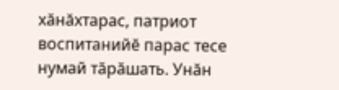хăнăхтарас, патриот воспитанийĕ парас тесе нумай тăрăшать. Унăн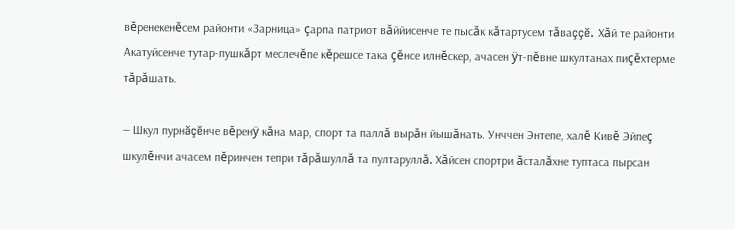вĕренекенĕсем районти «Зарница» çарпа патриот вăййисенче те пысăк кăтартусем тăваççĕ. Хăй те районти Акатуйсенче тутар-пушкăрт меслечĕпе кĕрешсе така çĕнсе илнĕскер, ачасен ÿт-пĕвне шкултанах пиçĕхтерме тăрăшать.

— Шкул пурнăçĕнче вĕренÿ кăна мар, спорт та паллă вырăн йышăнать. Унччен Энтепе, халĕ Кивĕ Эйпеç шкулĕнчи ачасем пĕринчен тепри тăрăшуллă та пултаруллă. Хăйсен спортри ăсталăхне туптаса пырсан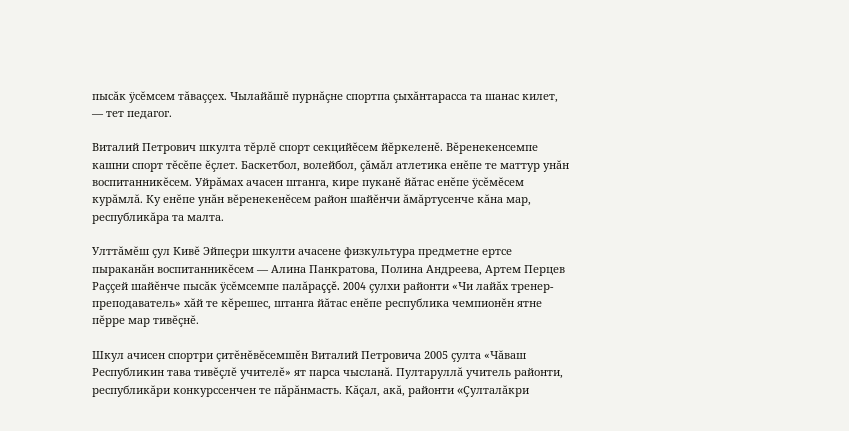пысăк ÿсĕмсем тăваççех. Чылайăшĕ пурнăçне спортпа çыхăнтарасса та шанас килет, — тет педагог.

Виталий Петрович шкулта тĕрлĕ спорт секцийĕсем йĕркеленĕ. Вĕренекенсемпе кашни спорт тĕсĕпе ĕçлет. Баскетбол, волейбол, çăмăл атлетика енĕпе те маттур унăн воспитанникĕсем. Уйрăмах ачасен штанга, кире пуканĕ йăтас енĕпе ÿсĕмĕсем курăмлă. Ку енĕпе унăн вĕренекенĕсем район шайĕнчи ăмăртусенче кăна мар, республикăра та малта.

Улттăмĕш çул Кивĕ Эйпеçри шкулти ачасене физкультура предметне ертсе пыраканăн воспитанникĕсем — Алина Панкратова, Полина Андреева, Артем Перцев Раççей шайĕнче пысăк ÿсĕмсемпе палăраççĕ. 2004 çулхи районти «Чи лайăх тренер-преподаватель» хăй те кĕрешес, штанга йăтас енĕпе республика чемпионĕн ятне пĕрре мар тивĕçнĕ.

Шкул ачисен спортри çитĕнĕвĕсемшĕн Виталий Петровича 2005 çулта «Чăваш Республикин тава тивĕçлĕ учителĕ» ят парса чысланă. Пултаруллă учитель районти, республикăри конкурссенчен те пăрăнмасть. Кăçал, акă, районти «Çулталăкри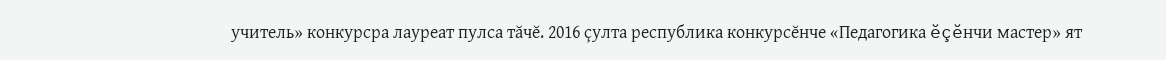учитель» конкурсра лауреат пулса тăчĕ. 2016 çулта республика конкурсĕнче «Педагогика ĕçĕнчи мастер» ят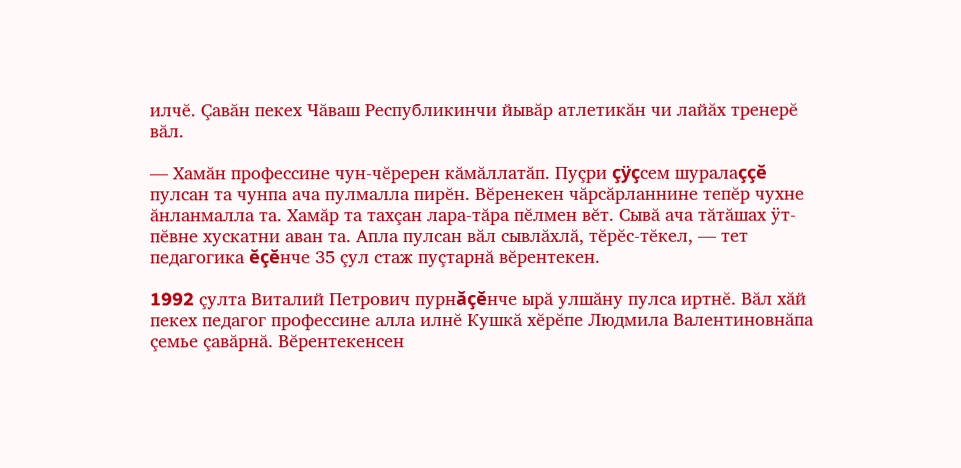илчĕ. Çавăн пекех Чăваш Республикинчи йывăр атлетикăн чи лайăх тренерĕ вăл.

— Хамăн профессине чун-чĕререн кăмăллатăп. Пуçри çÿçсем шуралаççĕ пулсан та чунпа ача пулмалла пирĕн. Вĕренекен чăрсăрланнине тепĕр чухне ăнланмалла та. Хамăр та тахçан лара-тăра пĕлмен вĕт. Сывă ача тăтăшах ÿт-пĕвне хускатни аван та. Апла пулсан вăл сывлăхлă, тĕрĕс-тĕкел, — тет педагогика ĕçĕнче 35 çул стаж пуçтарнă вĕрентекен.

1992 çулта Виталий Петрович пурнăçĕнче ырă улшăну пулса иртнĕ. Вăл хăй пекех педагог профессине алла илнĕ Кушкă хĕрĕпе Людмила Валентиновнăпа çемье çавăрнă. Вĕрентекенсен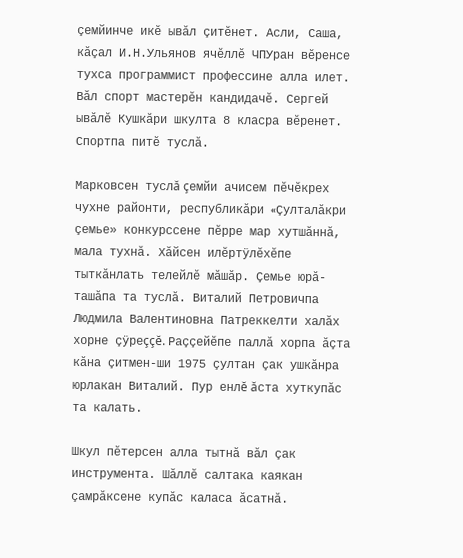çемйинче икĕ ывăл çитĕнет. Асли, Саша, кăçал И.Н.Ульянов ячĕллĕ ЧПУран вĕренсе тухса программист профессине алла илет. Вăл спорт мастерĕн кандидачĕ. Сергей ывăлĕ Кушкăри шкулта 8 класра вĕренет. Спортпа питĕ туслă.

Марковсен туслă çемйи ачисем пĕчĕкрех чухне районти, республикăри «Çулталăкри çемье» конкурссене пĕрре мар хутшăннă, мала тухнă. Хăйсен илĕртÿлĕхĕпе тыткăнлать телейлĕ мăшăр. Çемье юрă-ташăпа та туслă. Виталий Петровичпа Людмила Валентиновна Патреккелти халăх хорне çÿреççĕ. Раççейĕпе паллă хорпа ăçта кăна çитмен-ши 1975 çултан çак ушкăнра юрлакан Виталий. Пур енлĕ ăста хуткупăс та калать.

Шкул пĕтерсен алла тытнă вăл çак инструмента. Шăллĕ салтака каякан çамрăксене купăс каласа ăсатнă.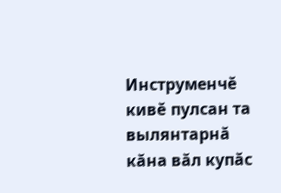Инструменчĕ кивĕ пулсан та вылянтарнă кăна вăл купăс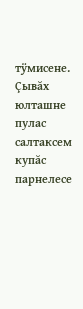тÿмисене. Çывăх юлташне пулас салтаксем купăс парнелесе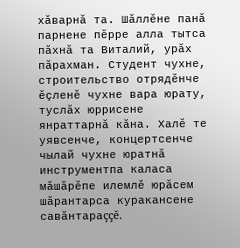хăварнă та. Шăллĕне панă парнене пĕрре алла тытса пăхнă та Виталий, урăх пăрахман. Студент чухне, строительство отрядĕнче ĕçленĕ чухне вара юрату, туслăх юррисене янраттарнă кăна. Халĕ те уявсенче, концертсенче чылай чухне юратнă инструментпа каласа мăшăрĕпе илемлĕ юрăсем шăрантарса куракансене савăнтараççĕ.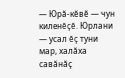— Юрă-кĕвĕ — чун киленĕçĕ. Юрлани — усал ĕç туни мар, халăха савăнăç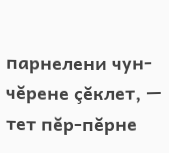парнелени чун-чĕрене çĕклет, — тет пĕр-пĕрне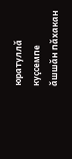юратуллă куçсемпе ăшшăн пăхакан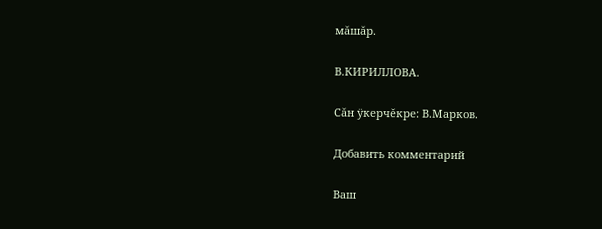мăшăр.

В.КИРИЛЛОВА.

Сăн ÿкерчĕкре: В.Марков.

Добавить комментарий

Ваш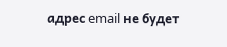адрес email не будет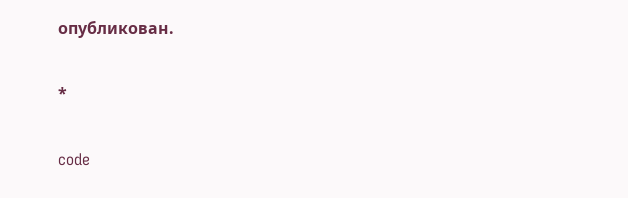опубликован.

*

code